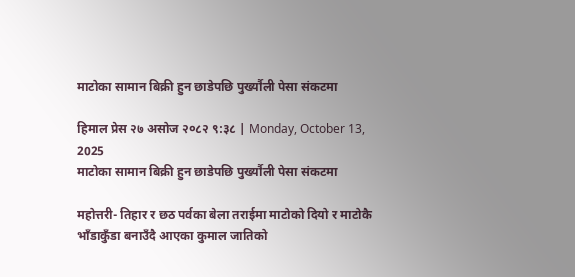माटोका सामान बिक्री हुन छाडेपछि पुर्ख्यौली पेसा संकटमा

हिमाल प्रेस २७ असोज २०८२ ९:३८ | Monday, October 13, 2025
माटोका सामान बिक्री हुन छाडेपछि पुर्ख्यौली पेसा संकटमा

महोत्तरी- तिहार र छठ पर्वका बेला तराईमा माटोको दियो र माटोकै भाँडाकुँडा बनाउँदै आएका कुमाल जातिको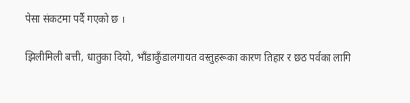पेसा संकटमा पर्दै गएको छ ।

झिलीमिली बत्ती, धातुका दियो, भाँडाकुँडालगायत वस्तुहरूका कारण तिहार र छठ पर्वका लागि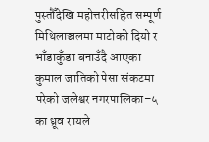पुस्तौँदेखि महोत्तरीसहित सम्पूर्ण मिथिलाञ्चलमा माटोको दियो र भाँडाकुँडा बनाउँदै आएका कुमाल जातिको पेसा संकटमा परेको जलेश्वर नगरपालिका–५ का ध्रूव रायले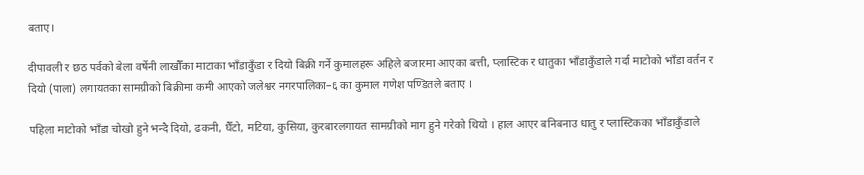बताए।

दीपावली र छठ पर्वको बेला वर्षेनी लाखौँका माटाका भाँडाकुँडा र दियो बिक्री गर्ने कुमालहरू अहिले बजारमा आएका बत्ती, प्लास्टिक र धातुका भाँडाकुँडाले गर्दा माटोको भाँडा वर्तन र दियो (पाला) लगायतका सामग्रीको बिक्रीमा कमी आएको जलेश्वर नगरपालिका–६ का कुमाल गणेश पण्डितले बताए ।

पहिला माटोको भाँडा चोखो हुने भन्दै दियो, ढकनी, घैँटो, मटिया, कुसिया, कुरबारलगायत सामग्रीको माग हुने गरेको थियो । हाल आएर बनिबनाउ धातु र प्लास्टिकका भाँडाकुँडाले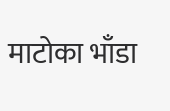माटोका भाँडा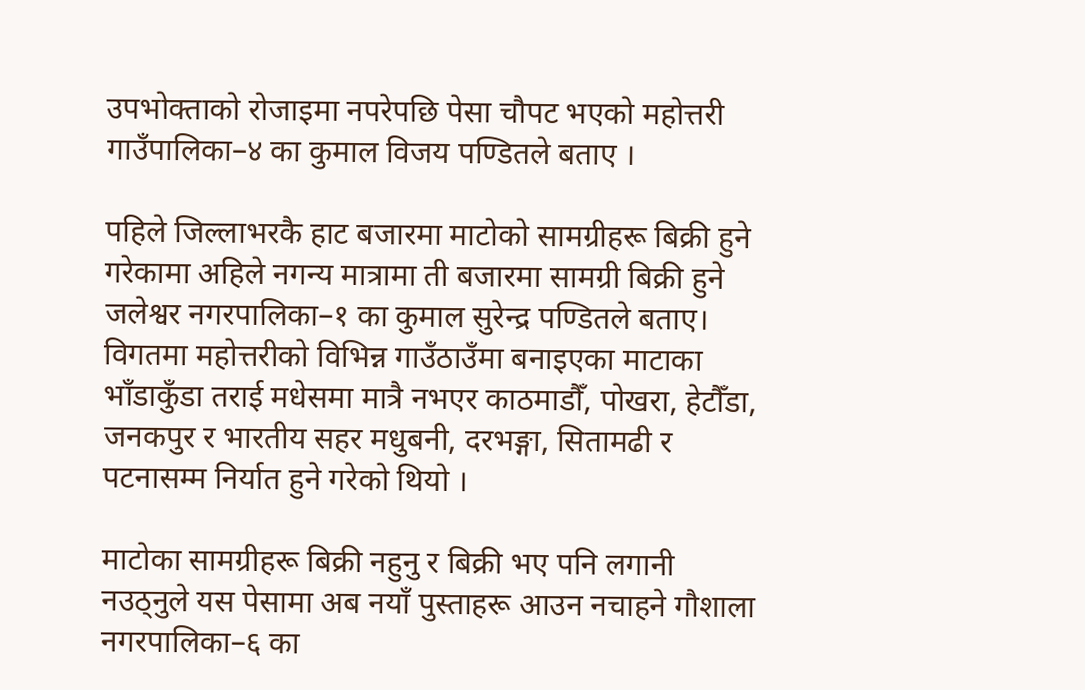उपभोक्ताको रोजाइमा नपरेपछि पेसा चौपट भएको महोत्तरी गाउँपालिका–४ का कुमाल विजय पण्डितले बताए ।

पहिले जिल्लाभरकै हाट बजारमा माटोको सामग्रीहरू बिक्री हुने गरेकामा अहिले नगन्य मात्रामा ती बजारमा सामग्री बिक्री हुने जलेश्वर नगरपालिका–१ का कुमाल सुरेन्द्र पण्डितले बताए। विगतमा महोत्तरीको विभिन्न गाउँठाउँमा बनाइएका माटाका भाँडाकुँडा तराई मधेसमा मात्रै नभएर काठमाडौँ, पोखरा, हेटौँडा, जनकपुर र भारतीय सहर मधुबनी, दरभङ्गा, सितामढी र पटनासम्म निर्यात हुने गरेको थियो ।

माटोका सामग्रीहरू बिक्री नहुनु र बिक्री भए पनि लगानी नउठ्नुले यस पेसामा अब नयाँ पुस्ताहरू आउन नचाहने गौशाला नगरपालिका–६ का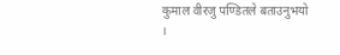कुमाल वीरजु पण्डितले बताउनुभयो ।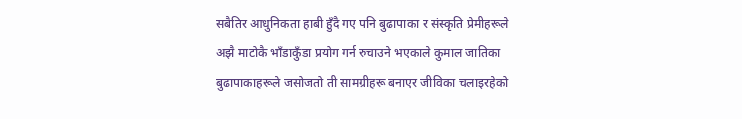सबैतिर आधुनिकता हाबी हुँदै गए पनि बुढापाका र संस्कृति प्रेमीहरूले अझै माटोकै भाँडाकुँडा प्रयोग गर्न रुचाउने भएकाले कुमाल जातिका बुढापाकाहरूले जसोजतो ती सामग्रीहरू बनाएर जीविका चलाइरहेको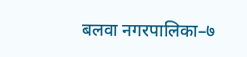बलवा नगरपालिका–७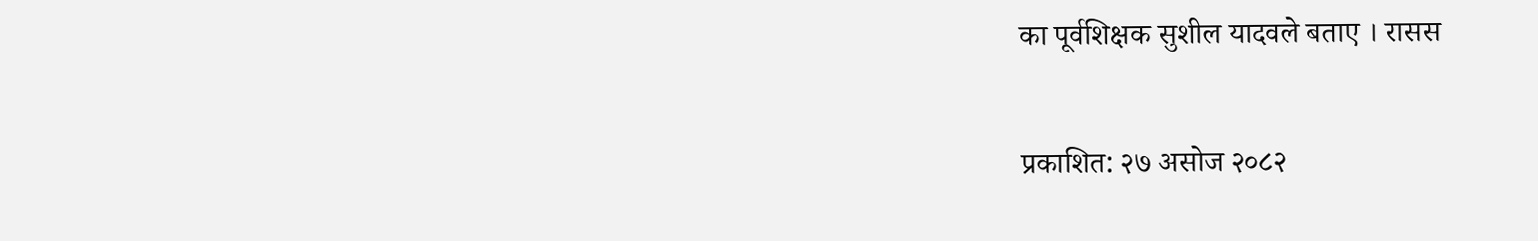का पूर्वशिक्षक सुशील यादवले बताए । रासस

प्रकाशित: २७ असोज २०८२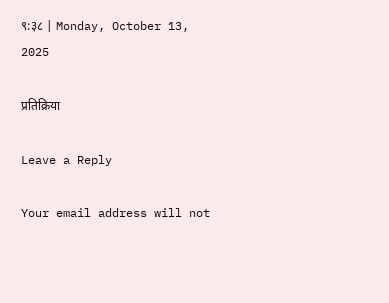९:३८ | Monday, October 13, 2025

प्रतिक्रिया

Leave a Reply

Your email address will not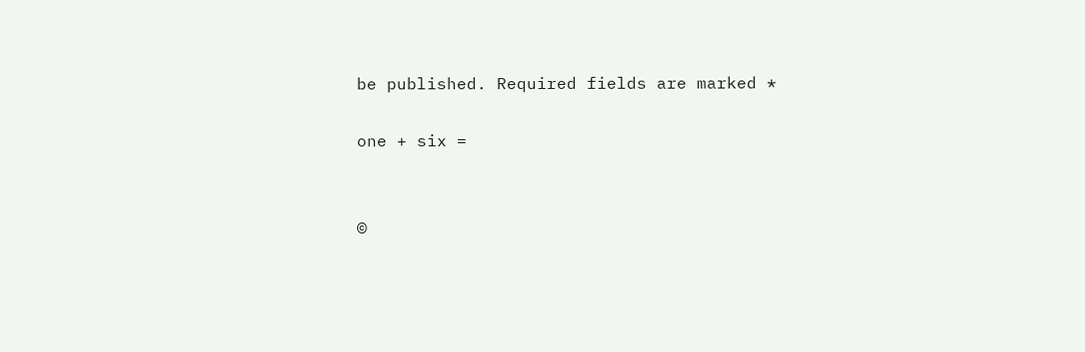be published. Required fields are marked *

one + six =


©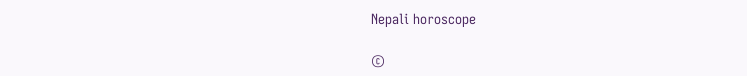Nepali horoscope

©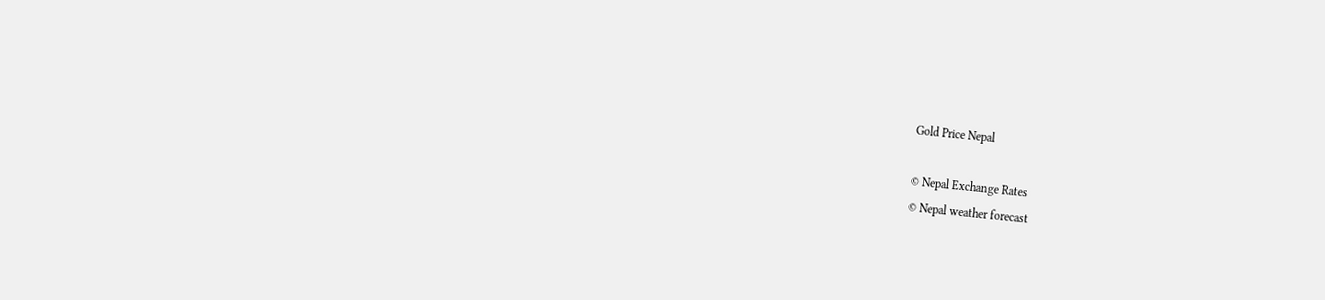Gold Price Nepal

© Nepal Exchange Rates
© Nepal weather forecast